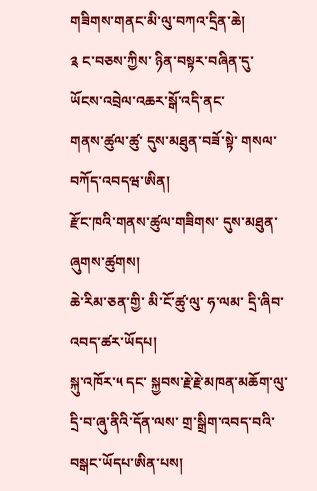གཟིགས་གནང་མི་ལུ་བཀའ་དྲིན་ཆེ།
༉ ང་བཅས་ཀྱིས་ ཉིན་བསྟར་བཞིན་དུ་
ཡོངས་འབྲེལ་འཆར་སྒོ་འདི་ནང་
གནས་ཚུལ་ཚུ་ དུས་མཐུན་བཟོ་སྟེ་ གསལ་བཀོད་འབདཝ་ཨིན།
རྫོང་ཁའི་གནས་ཚུལ་གཟིགས་ དུས་མཐུན་ཞུགས་ཚུགས།
ཆེ་རིམ་ཅན་གྱི་ མི་ངོ་ཚུ་ལུ་ ཧ་ལམ་ དྲི་ཞིབ་འབད་ཚར་ཡོདཔ།
སྐུ་འཁོར་༥ དང་ སྐྱབས་རྗེ་རྗེ་མཁན་མཆོག་ལུ་ དྲི་བ་ཞུ་ནིའི་དོན་ལས་ གྲ་སྒྲིག་འབད་བའི་བསྒང་ཡོདཔ་ཨིན་པས།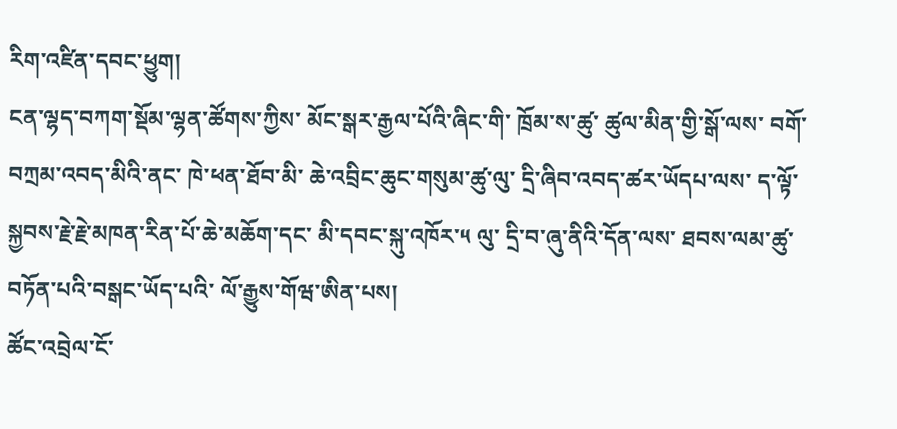རིག་འཛིན་དབང་ཕྱུག།
ངན་ལྷད་བཀག་སྡོམ་ལྷན་ཚོགས་ཀྱིས་ མོང་སྒར་རྒྱལ་པོའི་ཞིང་གི་ ཁྲོམ་ས་ཚུ་ ཚུལ་མིན་གྱི་སྒོ་ལས་ བགོ་བཀྲམ་འབད་མིའི་ནང་ ཁེ་ཕན་ཐོབ་མི་ ཆེ་འབྲིང་ཆུང་གསུམ་ཚུ་ལུ་ དྲི་ཞིབ་འབད་ཚར་ཡོདཔ་ལས་ ད་ལྟོ་ སྐྱབས་རྗེ་རྗེ་མཁན་རིན་པོ་ཆེ་མཆོག་དང་ མི་དབང་སྐུ་འཁོར་༥ ལུ་ དྲི་བ་ཞུ་ནིའི་དོན་ལས་ ཐབས་ལམ་ཚུ་ བཏོན་པའི་བསྒང་ཡོད་པའི་ ལོ་རྒྱུས་གོཝ་ཨིན་པས།
ཚོང་འབྲེལ་ངོ་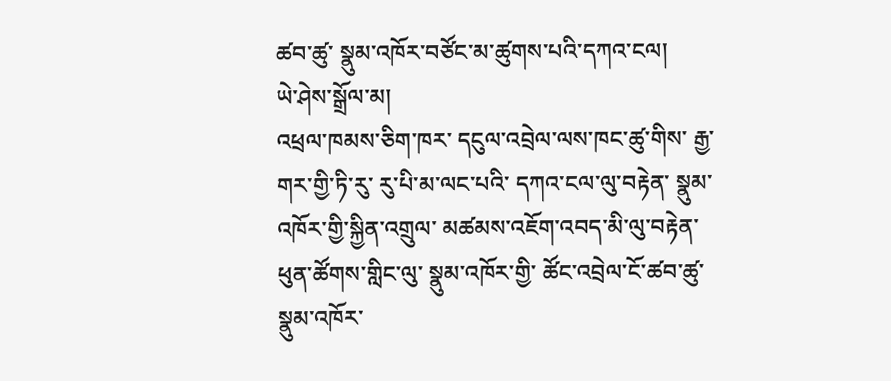ཚབ་ཚུ་ སྣུམ་འཁོར་བཙོང་མ་ཚུགས་པའི་དཀའ་ངལ།
ཡེ་ཤེས་སྒྲོལ་མ།
འཕྲལ་ཁམས་ཅིག་ཁར་ དངུལ་འབྲེལ་ལས་ཁང་ཚུ་གིས་ རྒྱ་གར་གྱི་ཏི་རུ་ རུ་པི་མ་ལང་པའི་ དཀའ་ངལ་ལུ་བརྟེན་ སྣུམ་འཁོར་གྱི་སྐྱིན་འགྲུལ་ མཚམས་འཇོག་འབད་མི་ལུ་བརྟེན་ ཕུན་ཚོགས་གླིང་ལུ་ སྣུམ་འཁོར་གྱི་ ཚོང་འབྲེལ་ངོ་ཚབ་ཚུ་ སྣུམ་འཁོར་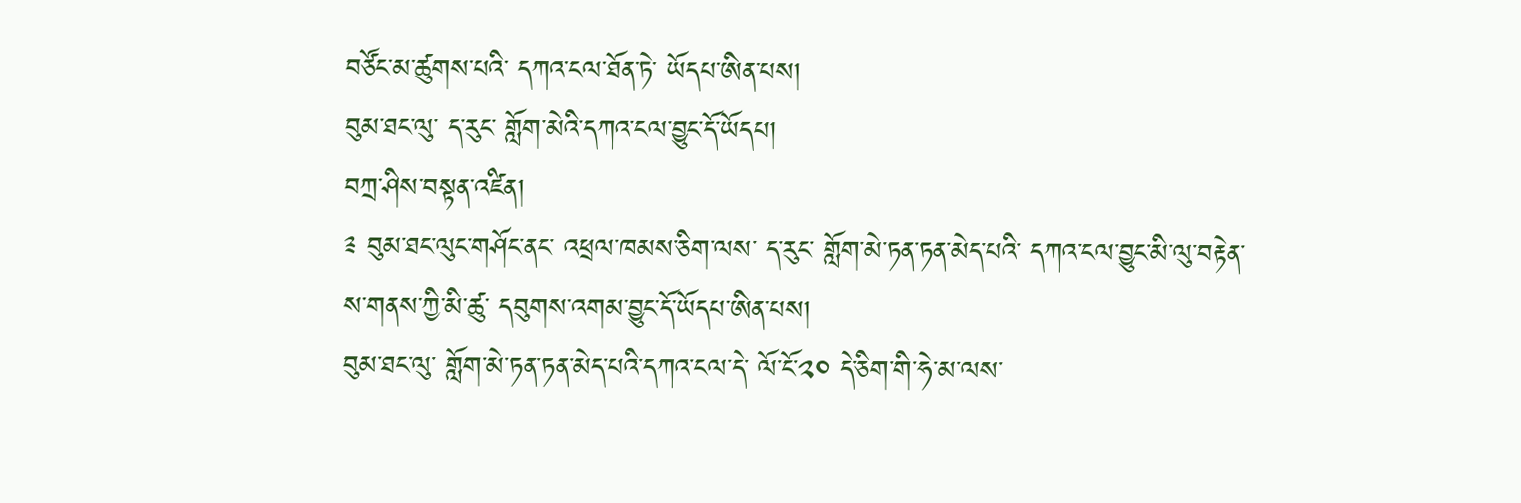བཙོང་མ་ཚུགས་པའི་ དཀའ་ངལ་ཐོན་ཏེ་ ཡོདཔ་ཨིན་པས།
བུམ་ཐང་ལུ་ ད་རུང་ གློག་མེའི་དཀའ་ངལ་བྱུང་དོ་ཡོདཔ།
བཀྲ་ཤིས་བསྟན་འཛིན།
༉ བུམ་ཐང་ལུང་གཤོང་ནང་ འཕྲལ་ཁམས་ཅིག་ལས་ ད་རུང་ གློག་མེ་ཏན་ཏན་མེད་པའི་ དཀའ་ངལ་བྱུང་མི་ལུ་བརྟེན་ ས་གནས་ཀྱི་མི་ཚུ་ དབུགས་འགམ་བྱུང་དོ་ཡོདཔ་ཨིན་པས།
བུམ་ཐང་ལུ་ གློག་མེ་ཏན་ཏན་མེད་པའི་དཀའ་ངལ་དེ་ ལོ་ངོ་༢༠ དེ་ཅིག་གི་ཧེ་མ་ལས་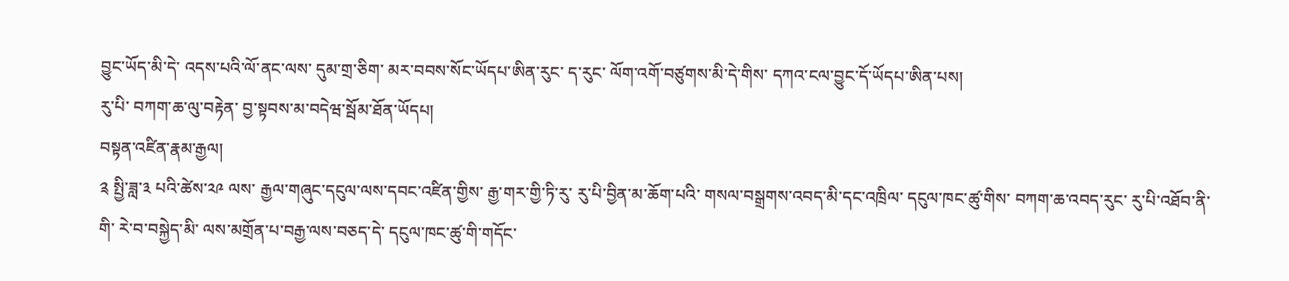བྱུང་ཡོད་མི་དེ་ འདས་པའི་ལོ་ནང་ལས་ དུམ་གྲ་ཅིག་ མར་བབས་སོང་ཡོདཔ་ཨིན་རུང་ ད་རུང་ ལོག་འགོ་བཙུགས་མི་དེ་གིས་ དཀའ་ངལ་བྱུང་དོ་ཡོདཔ་ཨིན་པས།
རུ་པི་ བཀག་ཆ་ལུ་བརྟེན་ བྱ་སྟབས་མ་བདེཝ་སྦོམ་ཐོན་ཡོདཔ།
བསྟན་འཛིན་རྣམ་རྒྱལ།
༉ སྤྱི་ཟླ་༣ པའི་ཚེས་༢༩ ལས་ རྒྱལ་གཞུང་དངུལ་ལས་དབང་འཛིན་གྱིས་ རྒྱ་གར་གྱི་ཏི་རུ་ རུ་པི་བྱིན་མ་ཆོག་པའི་ གསལ་བསྒྲགས་འབད་མི་དང་འཁྲིལ་ དངུལ་ཁང་ཚུ་གིས་ བཀག་ཆ་འབད་རུང་ རུ་པི་འཐོབ་ནི་གི་ རེ་བ་བསྐྱེད་མི་ ལས་མགྲོན་པ་བརྒྱ་ལས་བཅད་དེ་ དངུལ་ཁང་ཚུ་གི་གདོང་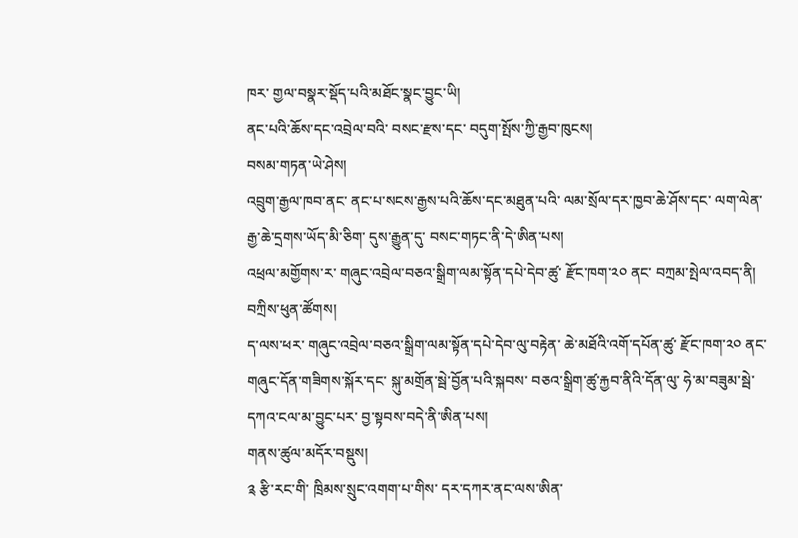ཁར་ གྱལ་བསྣར་སྡོད་པའི་མཐོང་སྣང་བྱུང་ཡི།
ནང་པའི་ཆོས་དང་འབྲེལ་བའི་ བསང་རྫས་དང་ བདུག་སྤོས་ཀྱི་རྒྱབ་ཁུངས།
བསམ་གཏན་ཡེ་ཤེས།
འབྲུག་རྒྱལ་ཁབ་ནང་ ནང་པ་སངས་རྒྱས་པའི་ཆོས་དང་མཐུན་པའི་ ལམ་སྲོལ་དར་ཁྱབ་ཆེ་ཤོས་དང་ ལག་ལེན་རྒྱ་ཆེ་དྲགས་ཡོད་མི་ཅིག་ དུས་རྒྱུན་དུ་ བསང་གཏང་ནི་དེ་ཨིན་པས།
འཕྲལ་མགྱོགས་ར་ གཞུང་འབྲེལ་བཅའ་སྒྲིག་ལམ་སྟོན་དཔེ་དེབ་ཚུ་ རྫོང་ཁག་༢༠ ནང་ བཀྲམ་སྤེལ་འབད་ནི།
བཀྲིས་ཕུན་ཚོགས།
ད་ལས་ཕར་ གཞུང་འབྲེལ་བཅའ་སྒྲིག་ལམ་སྟོན་དཔེ་དེབ་ལུ་བརྟེན་ ཆེ་མཐོའི་འགོ་དཔོན་ཚུ་ རྫོང་ཁག་༢༠ ནང་ གཞུང་དོན་གཟིགས་སྐོར་དང་ སྐུ་མགྲོན་སྦེ་བྱོན་པའི་སྐབས་ བཅའ་སྒྲིག་ཚུ་རྐྱབ་ནིའི་དོན་ལུ་ ཧེ་མ་བཟུམ་སྦེ་ དཀའ་ངལ་མ་བྱུང་པར་ བྱ་སྟབས་བདེ་ནི་ཨིན་པས།
གནས་ཚུལ་མདོར་བསྡུས།
༉ རྩི་རང་གི་ ཁྲིམས་སྲུང་འགག་པ་གིས་ དར་དཀར་ནང་ལས་ཨིན་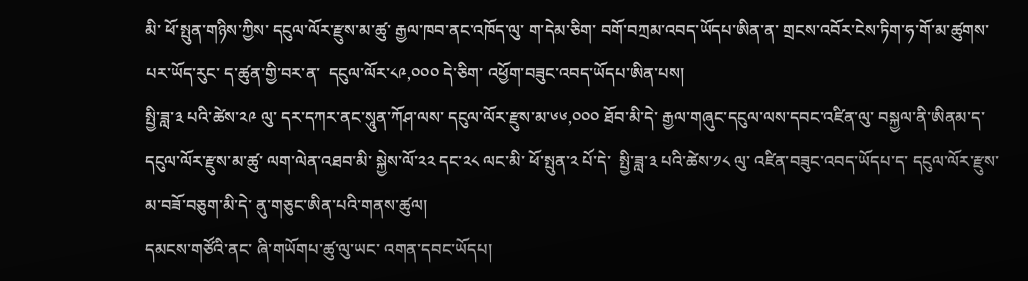མི་ ཕོ་སྤུན་གཉིས་ཀྱིས་ དངུལ་ལོར་རྫུས་མ་ཚུ་ རྒྱལ་ཁབ་ནང་འཁོད་ལུ་ ག་དེམ་ཅིག་ བགོ་བཀྲམ་འབད་ཡོདཔ་ཨིན་ན་ གྲངས་འབོར་ངེས་ཏིག་ཧ་གོ་མ་ཚུགས་པར་ཡོད་རུང་ ད་ཚུན་གྱི་བར་ན་  དངུལ་ལོར་༨༩,༠༠༠ དེ་ཅིག་ འཕྱོག་བཟུང་འབད་ཡོདཔ་ཨིན་པས།
སྤྱི་ཟླ་༣ པའི་ཚེས་༢༩ ལུ་ དར་དཀར་ནང་སཱུན་ཀོཤ་ལས་ དངུལ་ལོར་རྫུས་མ་༦༦,༠༠༠ ཐོབ་མི་དེ་ རྒྱལ་གཞུང་དངུལ་ལས་དབང་འཛིན་ལུ་ བསྐྱལ་ནི་ཨིནམ་ད་ དངུལ་ལོར་རྫུས་མ་ཚུ་ ལག་ལེན་འཐབ་མི་ སྐྱེས་ལོ་༢༢ དང་༢༨ ལང་མི་ ཕོ་སྤུན་༢ པོ་དེ་  སྤྱི་ཟླ་༣ པའི་ཚེས་༡༨ ལུ་ འཛིན་བཟུང་འབད་ཡོདཔ་ད་ དངུལ་ལོར་རྫུས་མ་བཟོ་བཅུག་མི་དེ་ ནུ་གཅུང་ཨིན་པའི་གནས་ཚུལ།
དམངས་གཙོའི་ནང་ ཞི་གཡོགཔ་ཚུ་ལུ་ཡང་ འགན་དབང་ཡོདཔ།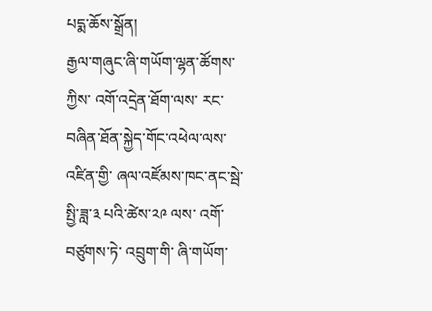པདྨ་ཆོས་སྒྲོན།
རྒྱལ་གཞུང་ཞི་གཡོག་ལྷན་ཚོགས་ཀྱིས་ འགོ་འདྲེན་ཐོག་ལས་ རང་བཞིན་ཐོན་སྐྱེད་གོང་འཕེལ་ལས་འཛིན་གྱི་ ཞལ་འཛོམས་ཁང་ནང་སྦེ་ སྤྱི་ཟླ་༣ པའི་ཚེས་༢༩ ལས་ འགོ་བཙུགས་ཏེ་ འབྲུག་གི་ ཞི་གཡོག་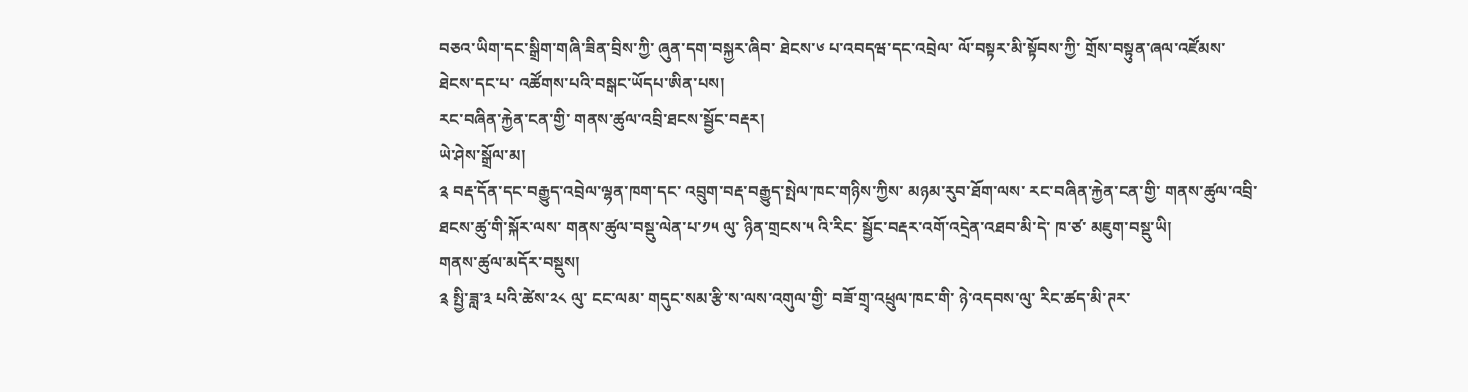བཅའ་ཡིག་དང་སྒྲིག་གཞི་ཟིན་བྲིས་ཀྱི་ ཞུན་དག་བསྐྱར་ཞིབ་ ཐེངས་༦ པ་འབདཝ་དང་འབྲེལ་ ལོ་བསྟར་མི་སྟོབས་ཀྱི་ གྲོས་བསྟུན་ཞལ་འཛོམས་ ཐེངས་དང་པ་ འཚོགས་པའི་བསྒང་ཡོདཔ་ཨིན་པས།
རང་བཞིན་རྐྱེན་ངན་གྱི་ གནས་ཚུལ་འབྲི་ཐངས་སྦྱོང་བརྡར།
ཡེ་ཤེས་སྒྲོལ་མ།
༉ བརྡ་དོན་དང་བརྒྱུད་འབྲེལ་ལྷན་ཁག་དང་ འབྲུག་བརྡ་བརྒྱུད་སྤེལ་ཁང་གཉིས་ཀྱིས་ མཉམ་རུབ་ཐོག་ལས་ རང་བཞིན་རྐྱེན་ངན་གྱི་ གནས་ཚུལ་འབྲི་ཐངས་ཚུ་གི་སྐོར་ལས་ གནས་ཚུལ་བསྡུ་ལེན་པ་༡༥ ལུ་ ཉིན་གྲངས་༥ འི་རིང་ སྦྱོང་བརྡར་འགོ་འདྲེན་འཐབ་མི་དེ་ ཁ་ཙ་ མཇུག་བསྡུ་ཡི།
གནས་ཚུལ་མདོར་བསྡུས།
༉ སྤྱི་ཟླ་༣ པའི་ཚེས་༢༨ ལུ་ ངང་ལམ་ གདུང་སམ་རྩི་ས་ལས་འགུལ་གྱི་ བཟོ་གྲྭ་འཕྲུལ་ཁང་གི་ ཉེ་འདབས་ལུ་ རིང་ཚད་མི་ཊར་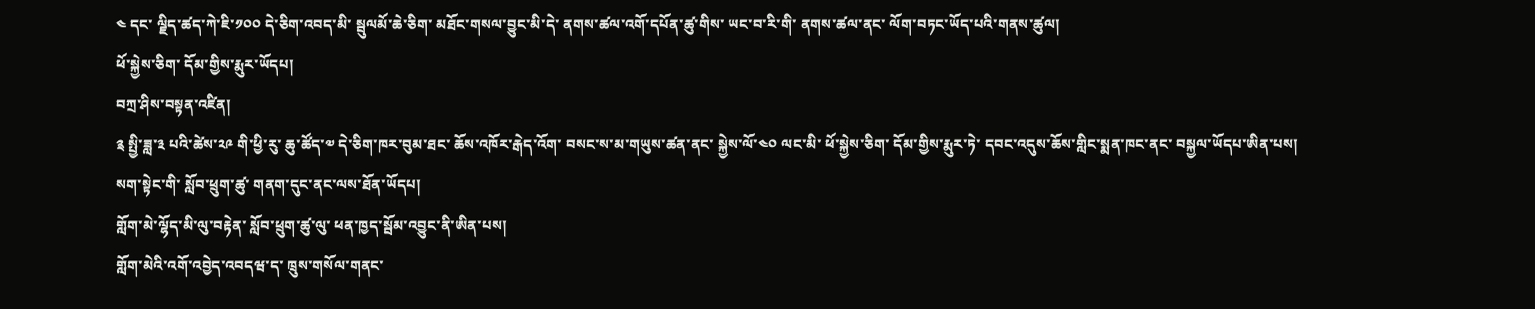༤ དང་ ལྗིད་ཚད་ཀེ་ཇི་༡༠༠ དེ་ཅིག་འབད་མི་ སྦུལམོ་ཆེ་ཅིག་ མཐོང་གསལ་བྱུང་མི་དེ་ ནགས་ཚལ་འགོ་དཔོན་ཚུ་གིས་ ཡང་བ་རི་གི་ ནགས་ཚལ་ནང་ ལོག་བཏང་ཡོད་པའི་གནས་ཚུལ།
ཕོ་སྐྱེས་ཅིག་ དོམ་གྱིས་རྨུར་ཡོདཔ།
བཀྲ་ཤིས་བསྟན་འཛིན།
༉ སྤྱི་ཟླ་༣ པའི་ཚེས་༢༩ གི་ཕྱི་རུ་ ཆུ་ཚོད་༧ དེ་ཅིག་ཁར་བུམ་ཐང་ ཆོས་འཁོར་རྒེད་འོག་ བསང་ས་མ་གཡུས་ཚན་ནང་ སྐྱེས་ལོ་༤༠ ལང་མི་ ཕོ་སྐྱེས་ཅིག་ དོམ་གྱིས་རྨུར་ཏེ་ དབང་འདུས་ཆོས་གླིང་སྨན་ཁང་ནང་ བསྐྱལ་ཡོདཔ་ཨིན་པས།
སག་སྟེང་གི་ སློབ་ཕྲུག་ཚུ་ གནག་དུང་ནང་ལས་ཐོན་ཡོདཔ།
གློག་མེ་ལྷོད་མི་ལུ་བརྟེན་ སློབ་ཕྲུག་ཚུ་ལུ་ ཕན་ཁྱད་སྦོམ་འབྱུང་ནི་ཨིན་པས།
གློག་མེའི་འགོ་འབྱེད་འབདཝ་ད་ ཁྲུས་གསོལ་གནང་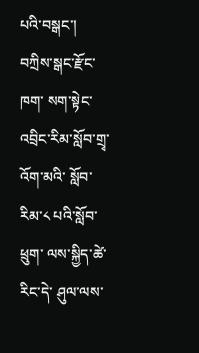པའི་བསྒང་།
བཀྲིས་སྒང་རྫོང་ཁག་ སག་སྟེང་འབྲིང་རིམ་སློབ་གྲྭ་འོག་མའི་ སློབ་རིམ་༨ པའི་སློབ་ཕྲུག་ ལས་སྐྱིད་ཚེ་རིང་དེ་ ཤུལ་ལས་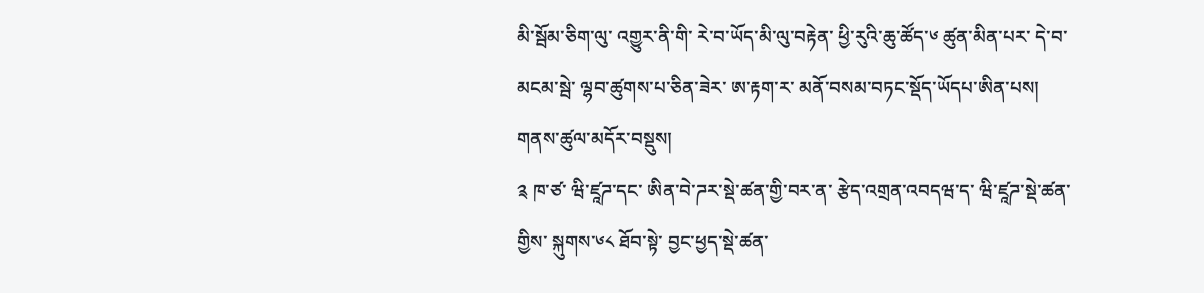མི་སྦོམ་ཅིག་ལུ་ འགྱུར་ནི་གི་ རེ་བ་ཡོད་མི་ལུ་བརྟེན་ ཕྱི་རུའི་ཆུ་ཚོད་༦ ཚུན་མིན་པར་ དེ་བ་མངམ་སྦེ་ ལྷབ་ཚུགས་པ་ཅིན་ཟེར་ ཨ་རྟག་ར་ མནོ་བསམ་བཏང་སྡོད་ཡོདཔ་ཨིན་པས།
གནས་ཚུལ་མདོར་བསྡུས།
༉ ཁ་ཙ་ ཝི་ཛཱཌ་དང་ ཨིན་བེ་ཌར་སྡེ་ཚན་གྱི་བར་ན་ རྩེད་འགྲན་འབདཝ་ད་ ཝི་ཛཱཌ་སྡེ་ཚན་གྱིས་ སྐུགས་༦༨ ཐོབ་སྟེ་ བྱང་ཕྱད་སྡེ་ཚན་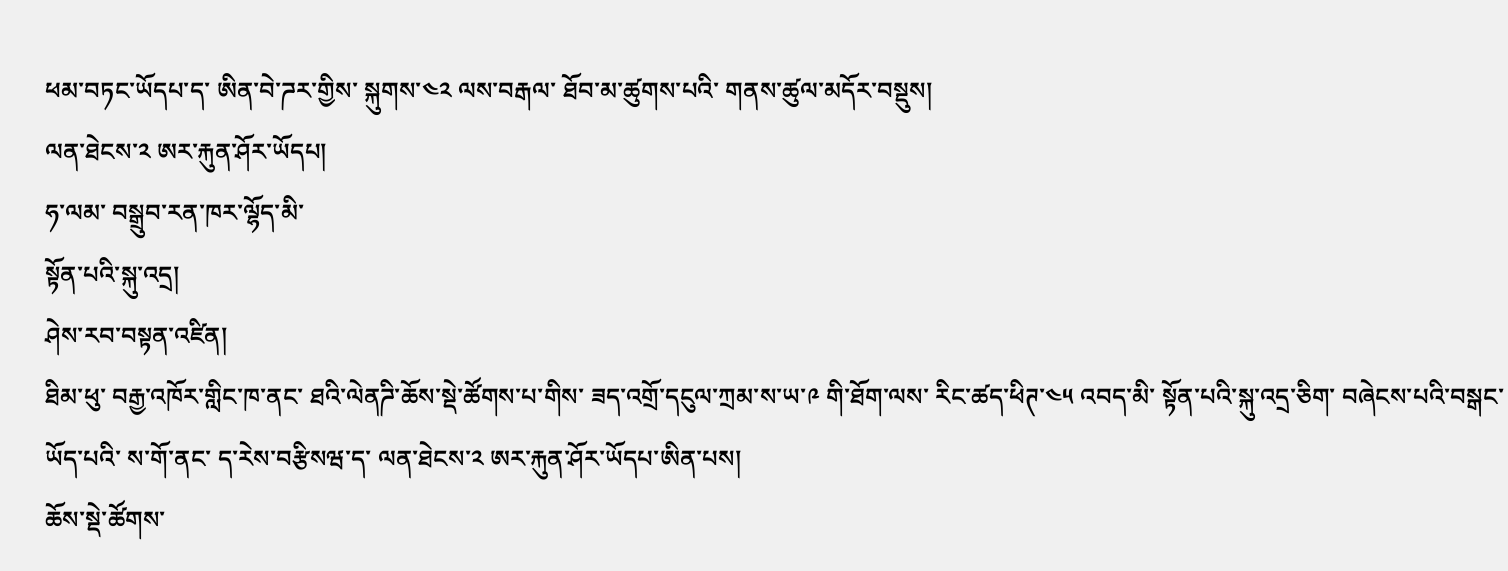ཕམ་བཏང་ཡོདཔ་ད་ ཨིན་བེ་ཌར་གྱིས་ སྐུགས་༤༢ ལས་བརྒལ་ ཐོབ་མ་ཚུགས་པའི་ གནས་ཚུལ་མདོར་བསྡུས།
ལན་ཐེངས་༢ ཨར་རྐུན་ཤོར་ཡོདཔ།
ཧ་ལམ་ བསྒྲུབ་རན་ཁར་ལྷོད་མི་
སྟོན་པའི་སྐུ་འདྲ།
ཤེས་རབ་བསྟན་འཛིན།
ཐིམ་ཕུ་ བརྒྱ་འཁོར་གླིང་ཁ་ནང་ ཐའི་ལེནཌི་ཆོས་སྡེ་ཚོགས་པ་གིས་ ཟད་འགྲོ་དངུལ་ཀྲམ་ས་ཡ་༩ གི་ཐོག་ལས་ རིང་ཚད་ཕིཊ་༤༥ འབད་མི་ སྟོན་པའི་སྐུ་འདྲ་ཅིག་ བཞེངས་པའི་བསྒང་ཡོད་པའི་ ས་གོ་ནང་ ད་རེས་བརྩིསཝ་ད་ ལན་ཐེངས་༢ ཨར་རྐུན་ཤོར་ཡོདཔ་ཨིན་པས།
ཆོས་སྡེ་ཚོགས་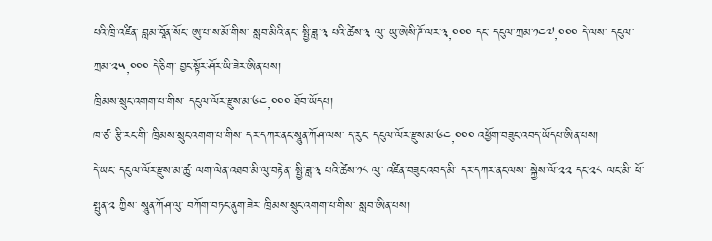པའི་ཁྲི་འཛིན་ བླམ་བཱོན་སོང་ ཨུ་པ་ས་མོ་གིས་ སླབ་མིའི་ནང་ སྤྱི་ཟླ་༣ པའི་ཚེས་༣ ལུ་ ཡུ་ཨེསི་ཌོ་ལར་༣,༠༠༠ དང་ དངུལ་ཀྲམ་༡༤༧,༠༠༠ དེ་ལས་ དངུལ་ཀྲམ་༢༥,༠༠༠ དེ་ཅིག་ བྱང་སྟོར་ཤོར་ཡི་ཟེར་ཨིན་པས།
ཁྲིམས་སྲུང་འགག་པ་གིས་ དངུལ་ལོར་རྫུས་མ་༦༤,༠༠༠ ཐོབ་ཡོདཔ།
ཁ་ཙ་ རྩི་རང་གི་ ཁྲིམས་སྲུང་འགག་པ་གིས་ དར་དཀར་ནང་སཱུན་ཀོཤ་ལས་ ད་རུང་ དངུལ་ལོར་རྫུས་མ་༦༤,༠༠༠ འཕྱོག་བཟུང་འབད་ཡོདཔ་ཨིན་པས།
དེ་ཡང་ དངུལ་ལོར་རྫུས་མ་ཚུ་ ལག་ལེན་འཐབ་མི་ལུ་བརྟེན་ སྤྱི་ཟླ་༣ པའི་ཚེས་༡༨ ལུ་ འཛིན་བཟུང་འབད་མི་ དར་དཀར་ནང་ལས་ སྐྱེས་ལོ་༢༢ དང་༢༨ ལང་མི་ ཕོ་སྤུན་༢ ཀྱིས་ སཱུན་ཀོཤ་ལུ་ བཀོག་བཏང་ནུག་ཟེར་ ཁྲིམས་སྲུང་འགག་པ་གིས་ སླབ་ཨིན་པས།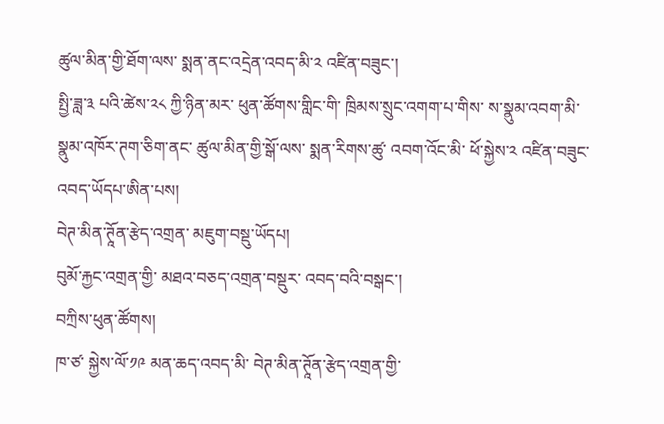ཚུལ་མིན་གྱི་ཐོག་ལས་ སྨན་ནང་འདྲེན་འབད་མི་༢ འཛིན་བཟུང་།
སྤྱི་ཟླ་༣ པའི་ཚེས་༢༨ ཀྱི་ཉིན་མར་ ཕུན་ཚོགས་གླིང་གི་ ཁྲིམས་སྲུང་འགག་པ་གིས་ ས་སྣུམ་འབག་མི་ སྣུམ་འཁོར་ཊག་ཅིག་ནང་ ཚུལ་མིན་གྱི་སྒོ་ལས་ སྨན་རིགས་ཚུ་ འབག་འོང་མི་ ཕོ་སྐྱེས་༢ འཛིན་བཟུང་འབད་ཡོདཔ་ཨིན་པས།
བེཊ་མིན་ཊཱོན་རྩེད་འགྲན་ མཇུག་བསྡུ་ཡོདཔ།
བུམོ་རྐྱང་འགྲན་གྱི་ མཐའ་བཅད་འགྲན་བསྡུར་ འབད་བའི་བསྒང་།
བཀྲིས་ཕུན་ཚོགས།
ཁ་ཙ་ སྐྱེས་ལོ་༡༩ མན་ཆད་འབད་མི་ བེཊ་མིན་ཊཱོན་རྩེད་འགྲན་གྱི་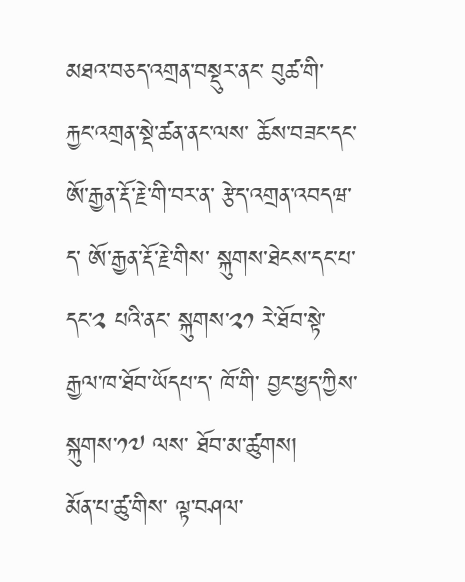མཐའ་བཅད་འགྲན་བསྡུར་ནང་ བུཚ་གི་ རྐྱང་འགྲན་སྡེ་ཚན་ནང་ལས་ ཆོས་བཟང་དང་ ཨོ་རྒྱན་རྡོ་རྗེ་གི་བར་ན་ རྩེད་འགྲན་འབདཝ་ད་ ཨོ་རྒྱན་རྡོ་རྗེ་གིས་ སྐུགས་ཐེངས་དང་པ་དང་༢ པའི་ནང་ སྐུགས་༢༡ རེ་ཐོབ་སྟེ་ རྒྱལ་ཁ་ཐོབ་ཡོདཔ་ད་ ཁོ་གི་ བྱང་ཕྱད་ཀྱིས་ སྐུགས་༡༧ ལས་ ཐོབ་མ་ཚུགས།
མོན་པ་ཚུ་གིས་ ལྟ་བཤལ་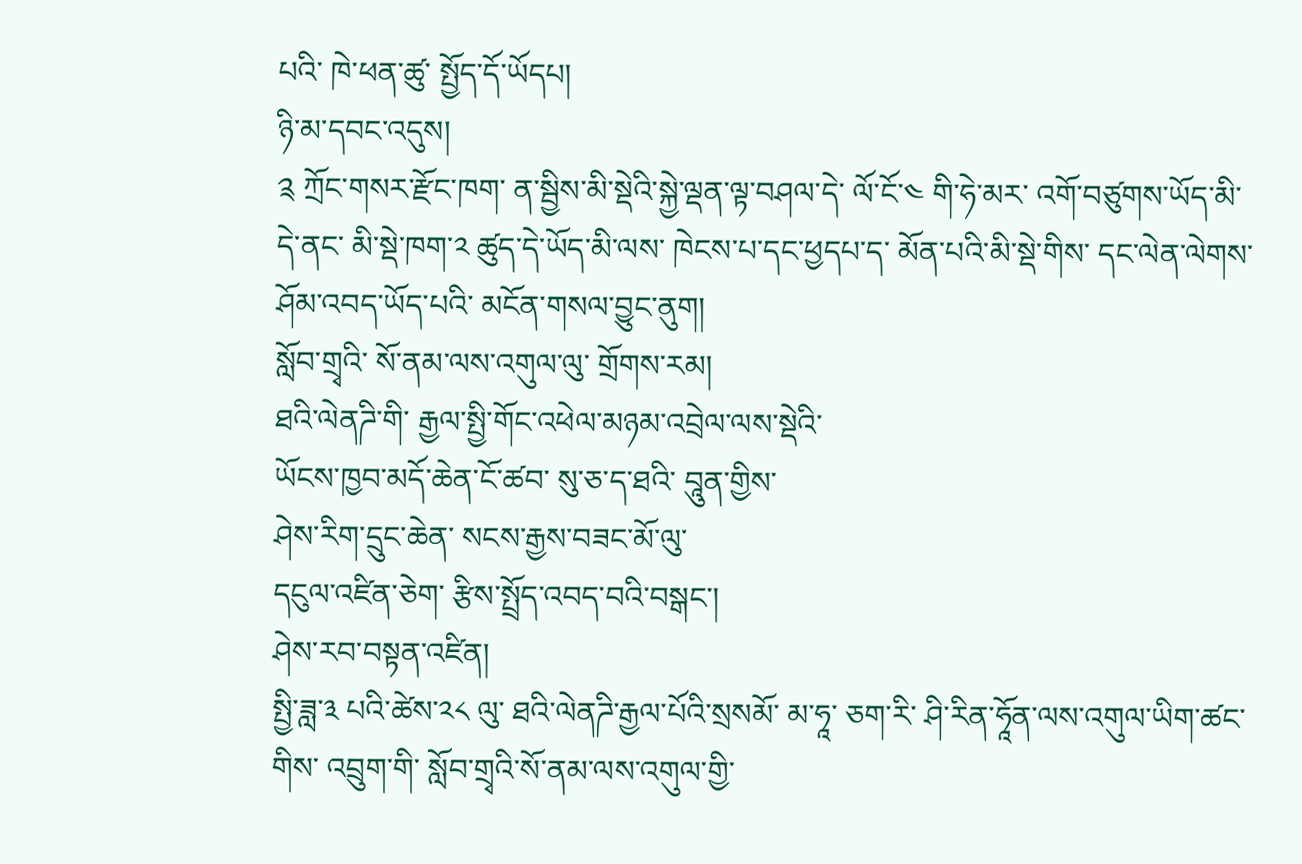པའི་ ཁེ་ཕན་ཚུ་ སྤྱོད་དོ་ཡོདཔ།
ཉི་མ་དབང་འདུས།
༉ ཀྲོང་གསར་རྫོང་ཁག་ ན་སྦྱིས་མི་སྡེའི་སྐྱེ་ལྡན་ལྟ་བཤལ་དེ་ ལོ་ངོ་༤ གི་ཧེ་མར་ འགོ་བཙུགས་ཡོད་མི་དེ་ནང་ མི་སྡེ་ཁག་༢ ཚུད་དེ་ཡོད་མི་ལས་ ཁེངས་པ་དང་ཕྱདཔ་ད་ མོན་པའི་མི་སྡེ་གིས་ དང་ལེན་ལེགས་ཤོམ་འབད་ཡོད་པའི་ མངོན་གསལ་བྱུང་ནུག།
སློབ་གྲྭའི་ སོ་ནམ་ལས་འགུལ་ལུ་ གྲོགས་རམ།
ཐའི་ལེནཌི་གི་ རྒྱལ་སྤྱི་གོང་འཕེལ་མཉམ་འབྲེལ་ལས་སྡེའི་
ཡོངས་ཁྱབ་མདོ་ཆེན་ངོ་ཚབ་ སུ་ཅ་ད་ཐའི་ བཱུན་གྱིས་
ཤེས་རིག་དྲུང་ཆེན་ སངས་རྒྱས་བཟང་མོ་ལུ་
དངུལ་འཛིན་ཅེག་ རྩིས་སྤྲོད་འབད་བའི་བསྒང་།
ཤེས་རབ་བསྟན་འཛིན།
སྤྱི་ཟླ་༣ པའི་ཚེས་༢༨ ལུ་ ཐའི་ལེནཌི་རྒྱལ་པོའི་སྲསམོ་ མ་ཧཱ་ ཅག་རི་ ཤི་རིན་ཧཱོན་ལས་འགུལ་ཡིག་ཚང་གིས་ འབྲུག་གི་ སློབ་གྲྭའི་སོ་ནམ་ལས་འགུལ་གྱི་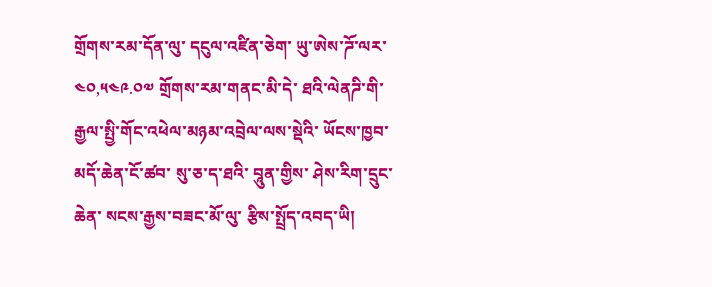གྲོགས་རམ་དོན་ལུ་ དངུལ་འཛིན་ཅེག་ ཡུ་ཨེས་ཌོ་ལར་༤༠,༥༤༩.༠༧ གྲོགས་རམ་གནང་མི་དེ་ ཐའི་ལེནཌི་གི་ རྒྱལ་སྤྱི་གོང་འཕེལ་མཉམ་འབྲེལ་ལས་སྡེའི་ ཡོངས་ཁྱབ་མདོ་ཆེན་ངོ་ཚབ་ སུ་ཅ་ད་ཐའི་ བཱུན་གྱིས་ ཤེས་རིག་དྲུང་ཆེན་ སངས་རྒྱས་བཟང་མོ་ལུ་ རྩིས་སྤྲོད་འབད་ཡི།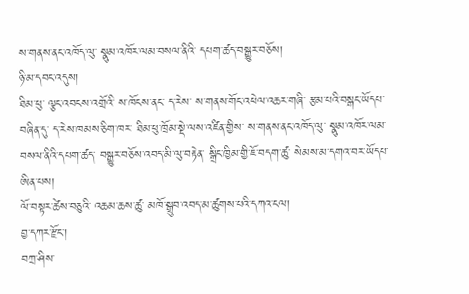ས་གནས་ནང་འཁོད་ལུ་ སྣུམ་འཁོར་ལམ་བསལ་ནིའི་ དཔག་ཚད་བསྒྱུར་བཅོས།
ཉི་མ་དབང་འདུས།
ཐིམ་ཕུ་ ལྕང་འབངས་འགྲོའི་ ས་ཁོངས་ནང་ ད་རེས་ ས་གནས་གོང་འཕེལ་འཆར་གཞི་ རྩམ་པའི་བསྒང་ཡོདཔ་བཞིན་དུ་ ད་རེས་ཁམས་ཅིག་ཁར་ ཐིམ་ཕུ་ཁྲོམ་སྡེ་ལས་འཛིན་གྱིས་ ས་གནས་ནང་འཁོད་ལུ་ སྣུམ་འཁོར་ལམ་བསལ་ནིའི་དཔག་ཚད་ བསྒྱུར་བཅོས་འབད་མི་ལུ་བརྟེན་ སྒྲིང་ཁྱིམ་གྱི་ཇོ་བདག་ཚུ་ སེམས་མ་དགའ་བར་ཡོདཔ་ཨིན་པས།
ལོ་བསྟར་ཚེས་བཅུའི་ འཆམ་ཆས་ཚུ་ མཁོ་སྒྲུབ་འབད་མ་ཚུགས་པའི་དཀའ་ངལ།
བྱ་དཀར་རྫོང་།
བཀྲ་ཤིས་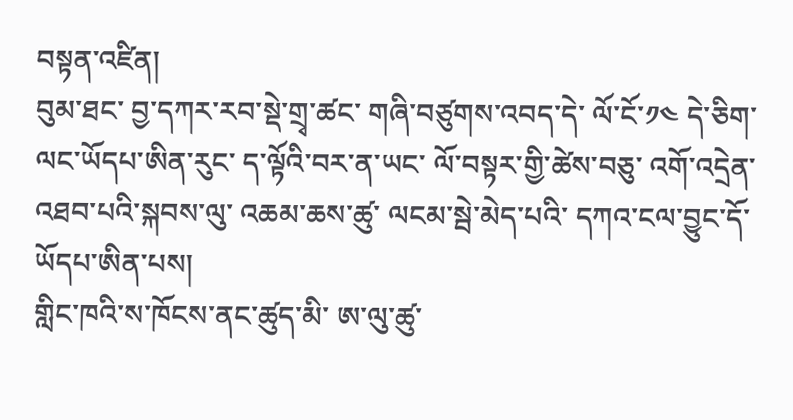བསྟན་འཛིན།
བུམ་ཐང་ བྱ་དཀར་རབ་སྡེ་གྲྭ་ཚང་ གཞི་བཙུགས་འབད་དེ་ ལོ་ངོ་༡༤ དེ་ཅིག་ ལང་ཡོདཔ་ཨིན་རུང་ ད་ལྟོའི་བར་ན་ཡང་ ལོ་བསྟར་གྱི་ཚེས་བཅུ་ འགོ་འདྲེན་འཐབ་པའི་སྐབས་ལུ་ འཆམ་ཆས་ཚུ་ ལངམ་སྦེ་མེད་པའི་ དཀའ་ངལ་བྱུང་དོ་ཡོདཔ་ཨིན་པས།
གླིང་ཁའི་ས་ཁོངས་ནང་ཚུད་མི་ ཨ་ལུ་ཚུ་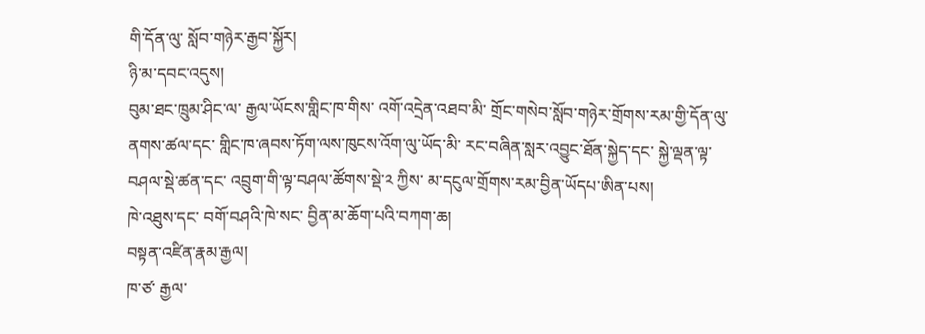གི་དོན་ལུ་ སློབ་གཉེར་རྒྱབ་སྐྱོར།
ཉི་མ་དབང་འདུས།
བུམ་ཐང་ཁྲུམ་ཤིང་ལ་ རྒྱལ་ཡོངས་གླིང་ཁ་གིས་ འགོ་འདྲེན་འཐབ་མི་ གྲོང་གསེབ་སློབ་གཉེར་གྲོགས་རམ་གྱི་དོན་ལུ་ ནགས་ཚལ་དང་ གླིང་ཁ་ཞབས་ཏོག་ལས་ཁུངས་འོག་ལུ་ཡོད་མི་ རང་བཞིན་སླར་འབྱུང་ཐོན་སྐྱེད་དང་ སྐྱེ་ལྡན་ལྟ་བཤལ་སྡེ་ཚན་དང་ འབྲུག་གི་ལྟ་བཤལ་ཚོགས་སྡེ་༢ ཀྱིས་ མ་དངུལ་གྲོགས་རམ་བྱིན་ཡོདཔ་ཨིན་པས།
ཁེ་འཐུས་དང་ བགོ་བཤའི་ཁེ་སང་ བྱིན་མ་ཆོག་པའི་བཀག་ཆ།
བསྟན་འཛིན་རྣམ་རྒྱལ།
ཁ་ཙ་ རྒྱལ་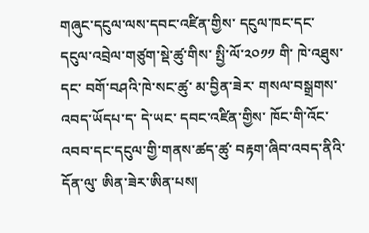གཞུང་དངུལ་ལས་དབང་འཛིན་གྱིས་ དངུལ་ཁང་དང་ དངུལ་འབྲེལ་གཙུག་སྡེ་ཚུ་གིས་ སྤྱི་ལོ་༢༠༡༡ གི་ ཁེ་འཐུས་དང་ བགོ་བཤའི་ཁེ་སང་ཚུ་ མ་བྱིན་ཟེར་ གསལ་བསྒྲགས་འབད་ཡོདཔ་ད་ དེ་ཡང་ དབང་འཛིན་གྱིས་ ཁོང་གི་འོང་འབབ་དང་དངུལ་གྱི་གནས་ཚད་ཚུ་ བརྟག་ཞིབ་འབད་ནིའི་དོན་ལུ་ ཨིན་ཟེར་ཨིན་པས།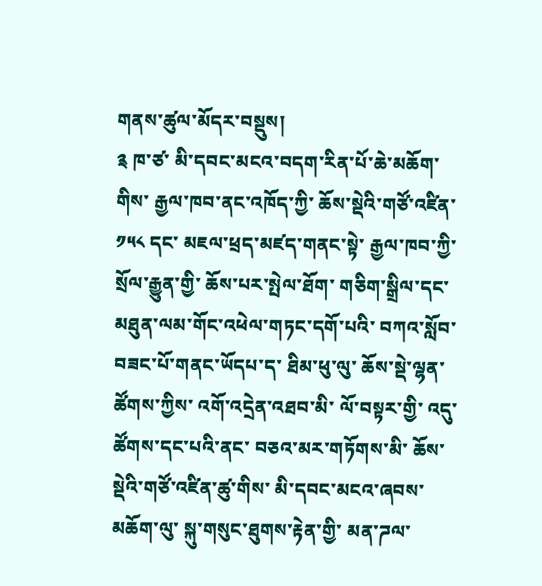གནས་ཚུལ་མོདར་བསྡུས།
༉ ཁ་ཙ་ མི་དབང་མངའ་བདག་རིན་པོ་ཆེ་མཆོག་གིས་ རྒྱལ་ཁབ་ནང་འཁོད་ཀྱི་ ཆོས་སྡེའི་གཙོ་འཛིན་༡༥༨ དང་ མཇལ་ཕྲད་མཛད་གནང་སྟེ་ རྒྱལ་ཁབ་ཀྱི་ སྲོལ་རྒྱུན་གྱི་ ཆོས་པར་སྤེལ་ཐོག་ གཅིག་སྒྲིལ་དང་ མཐུན་ལམ་གོང་འཕེལ་གཏང་དགོ་པའི་ བཀའ་སློབ་བཟང་པོ་གནང་ཡོདཔ་ད་ ཐིམ་ཕུ་ལུ་ ཆོས་སྡེ་ལྷན་ཚོགས་ཀྱིས་ འགོ་འདྲེན་འཐབ་མི་ ལོ་བསྟར་གྱི་ འདུ་ཚོགས་དང་པའི་ནང་ བཅའ་མར་གཏོགས་མི་ ཆོས་སྡེའི་གཙོ་འཛིན་ཚུ་གིས་ མི་དབང་མངའ་ཞབས་མཆོག་ལུ་ སྐུ་གསུང་ཐུགས་རྟེན་གྱི་ མན་ཌལ་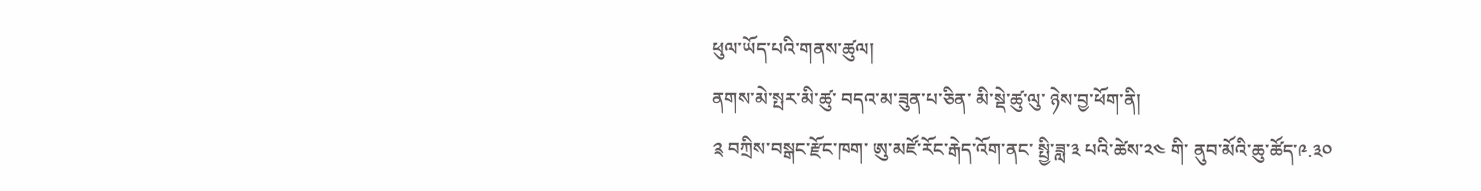ཕུལ་ཡོད་པའི་གནས་ཚུལ།
ནགས་མེ་སྤར་མི་ཚུ་ བདའ་མ་ཟུན་པ་ཅིན་ མི་སྡེ་ཚུ་ལུ་ ཉེས་བྱ་ཕོག་ནི།
༉ བཀྲིས་བསྒང་རྫོང་ཁག་ ཨུ་མཛོ་རོང་རྒེད་འོག་ནང་ སྤྱི་ཟླ་༣ པའི་ཚེས་༢༤ གི་ ནུབ་མོའི་ཆུ་ཚོད་༩.༣༠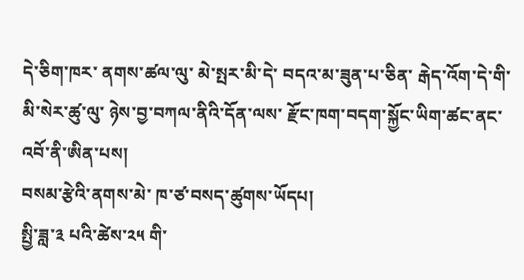དེ་ཅིག་ཁར་ ནགས་ཚལ་ལུ་ མེ་སྤར་མི་དེ་ བདའ་མ་ཟུན་པ་ཅིན་ རྒེད་འོག་དེ་གི་ མི་སེར་ཚུ་ལུ་ ཉེས་བྱ་བཀལ་ནིའི་དོན་ལས་ རྫོང་ཁག་བདག་སྐྱོང་ཡིག་ཚང་ནང་ འབོ་ནི་ཨིན་པས།
བསམ་རྩེའི་ནགས་མེ་ ཁ་ཙ་བསད་ཚུགས་ཡོདཔ།
སྤྱི་ཟླ་༣ པའི་ཚེས་༢༥ གི་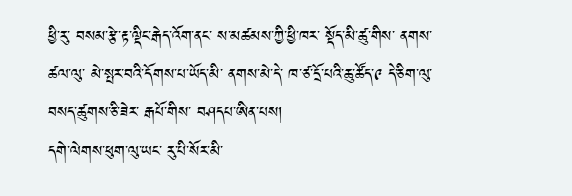ཕྱི་རུ་ བསམ་རྩེ་རྟ་ལྡིང་རྒེད་འོག་ནང་ ས་མཚམས་ཀྱི་ཕྱི་ཁར་ སྡོད་མི་ཚུ་གིས་ ནགས་ཚལ་ལུ་ མེ་སྤར་བའི་དོགས་པ་ཡོད་མི་ ནགས་མེ་དེ་ ཁ་ཙ་དྲོ་པའི་ཆུ་ཚོད་༩ དེ་ཅིག་ལུ་ བསད་ཚུགས་ཅི་ཟེར་ རྒཔོ་གིས་ བཤདཔ་ཨིན་པས།
དགེ་ལེགས་ཕུག་ལུ་ཡང་ རུ་པི་སོར་མི་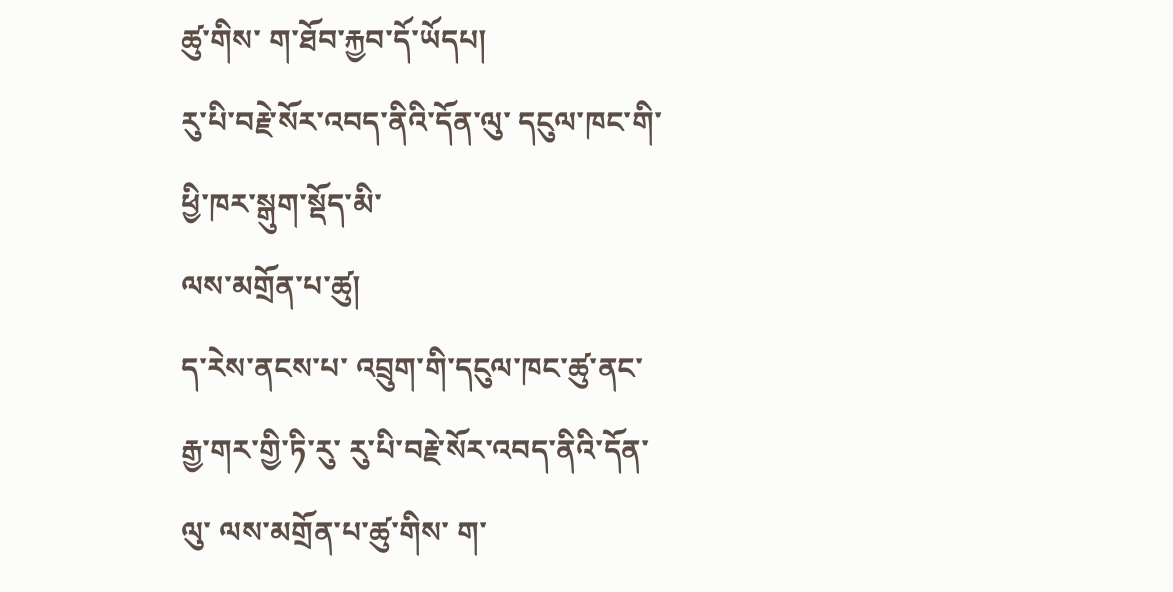ཚུ་གིས་ ག་ཐོབ་རྐྱབ་དོ་ཡོདཔ།
རུ་པི་བརྗེ་སོར་འབད་ནིའི་དོན་ལུ་ དངུལ་ཁང་གི་ཕྱི་ཁར་སྒུག་སྡོད་མི་
ལས་མགྲོན་པ་ཚུ།
ད་རེས་ནངས་པ་ འབྲུག་གི་དངུལ་ཁང་ཚུ་ནང་ རྒྱ་གར་གྱི་ཏི་རུ་ རུ་པི་བརྗེ་སོར་འབད་ནིའི་དོན་ལུ་ ལས་མགྲོན་པ་ཚུ་གིས་ ག་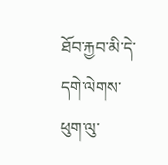ཐོབ་རྐྱབ་མི་དེ་ དགེ་ལེགས་ཕུག་ལུ་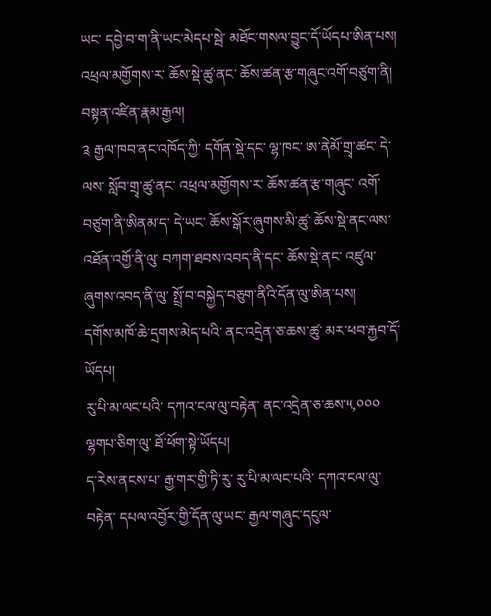ཡང་ དབྱེ་བ་ག་ནི་ཡང་མེདཔ་སྦེ་ མཐོང་གསལ་བྱུང་དོ་ཡོདཔ་ཨིན་པས།
འཕྲལ་མགྱོགས་ར་ ཆོས་སྡེ་ཚུ་ནང་ ཆོས་ཚན་རྩ་གཞུང་འགོ་བཙུག་ནི།
བསྟན་འཛིན་རྣམ་རྒྱལ།
༉ རྒྱལ་ཁབ་ནང་འཁོད་ཀྱི་ དགོན་སྡེ་དང་ ལྷ་ཁང་ ཨ་ནེམོ་གྲྭ་ཚང་ དེ་ལས་ སློབ་གྲྭ་ཚུ་ནང་ འཕྲལ་མགྱོགས་ར་ ཆོས་ཚན་རྩ་གཞུང་ འགོ་བཙུག་ནི་ཨིནམ་ད་ དེ་ཡང་ ཆོས་སྒོར་ཞུགས་མི་ཚུ་ ཆོས་སྡེ་ནང་ལས་ འཐོན་འགྱོ་ནི་ལུ་ བཀག་ཐབས་འབད་ནི་དང་ ཆོས་སྡེ་ནང་ འཛུལ་ཞུགས་འབད་ནི་ལུ་ སྤྲོ་བ་བསྐྱེད་བཅུག་ནིའི་དོན་ལུ་ཨིན་པས།
དགོས་མཁོ་ཆེ་དྲགས་མེད་པའི་ ནང་འདྲེན་ཅ་ཆས་ཚུ་ མར་ཕབ་རྐྱབ་དོ་ཡོདཔ།
རུ་པི་མ་ལང་པའི་ དཀའ་ངལ་ལུ་བརྟེན་ ནང་འདྲེན་ཅ་ཆས་༥,༠༠༠
ལྷགཔ་ཅིག་ལུ་ ཐོ་ཕོག་སྟེ་ཡོདཔ།
ད་རེས་ནངས་པ་ རྒྱ་གར་གྱི་ཏི་རུ་ རུ་པི་མ་ལང་པའི་ དཀའ་ངལ་ལུ་བརྟེན་ དཔལ་འབྱོར་གྱི་དོན་ལུ་ཡང་ རྒྱལ་གཞུང་དངུལ་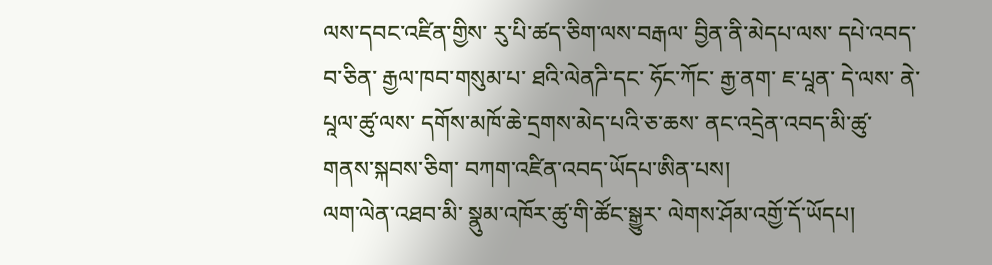ལས་དབང་འཛིན་གྱིས་ རུ་པི་ཚད་ཅིག་ལས་བརྒལ་ བྱིན་ནི་མེདཔ་ལས་ དཔེ་འབད་བ་ཅིན་ རྒྱལ་ཁབ་གསུམ་པ་ ཐའི་ལེནཌི་དང་ ཧོང་ཀོང་ རྒྱ་ནག་ ཇ་པཱན་ དེ་ལས་ ནེ་པཱལ་ཚུ་ལས་ དགོས་མཁོ་ཆེ་དྲགས་མེད་པའི་ཅ་ཆས་ ནང་འདྲེན་འབད་མི་ཚུ་ གནས་སྐབས་ཅིག་ བཀག་འཛིན་འབད་ཡོདཔ་ཨིན་པས།
ལག་ལེན་འཐབ་མི་ སྣུམ་འཁོར་ཚུ་གི་ཚོང་སྒྱུར་ ལེགས་ཤོམ་འགྱོ་དོ་ཡོདཔ།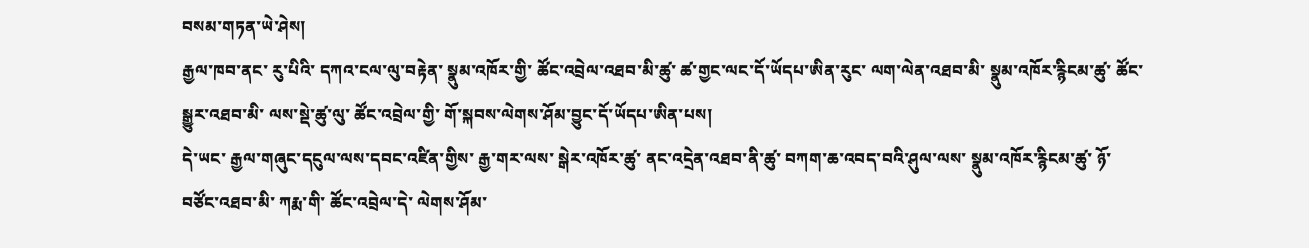བསམ་གཏན་ཡེ་ཤེས།
རྒྱལ་ཁབ་ནང་ རུ་པིའི་ དཀའ་ངལ་ལུ་བརྟེན་ སྣུམ་འཁོར་གྱི་ ཚོང་འབྲེལ་འཐབ་མི་ཚུ་ ཚ་གྱང་ལང་དོ་ཡོདཔ་ཨིན་རུང་ ལག་ལེན་འཐབ་མི་ སྣུམ་འཁོར་རྙིངམ་ཚུ་ ཚོང་སྒྱུར་འཐབ་མི་ ལས་སྡེ་ཚུ་ལུ་ ཚོང་འབྲེལ་གྱི་ གོ་སྐབས་ལེགས་ཤོམ་བྱུང་དོ་ཡོདཔ་ཨིན་པས།
དེ་ཡང་ རྒྱལ་གཞུང་དངུལ་ལས་དབང་འཛིན་གྱིས་ རྒྱ་གར་ལས་ སྒེར་འཁོར་ཚུ་ ནང་འདྲེན་འཐབ་ནི་ཚུ་ བཀག་ཆ་འབད་བའི་ཤུལ་ལས་ སྣུམ་འཁོར་རྙིངམ་ཚུ་ ཉོ་བཙོང་འཐབ་མི་ ཀརྨ་གི་ ཚོང་འབྲེལ་དེ་ ལེགས་ཤོམ་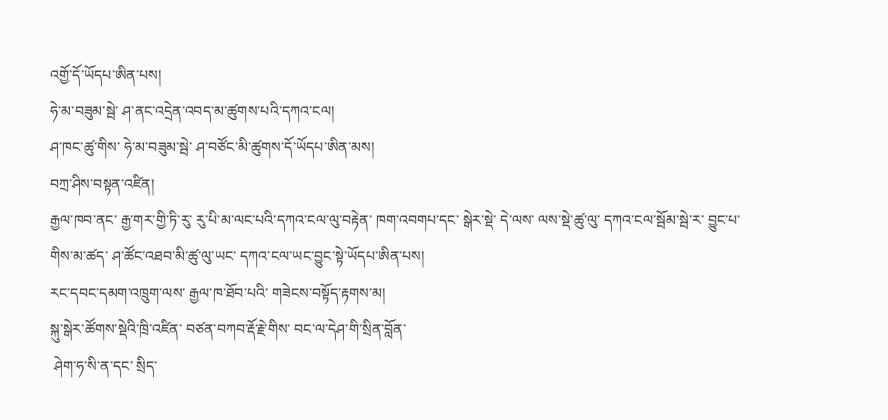འགྱོ་དོ་ཡོདཔ་ཨིན་པས།
ཧེ་མ་བཟུམ་སྦེ་ ཤ་ནང་འདྲེན་འབད་མ་ཚུགས་པའི་དཀའ་ངལ།
ཤ་ཁང་ཚུ་གིས་ ཧེ་མ་བཟུམ་སྦེ་ ཤ་བཙོང་མི་ཚུགས་དོ་ཡོདཔ་ཨིན་མས།
བཀྲ་ཤིས་བསྟན་འཛིན།
རྒྱལ་ཁབ་ནང་ རྒྱ་གར་གྱི་ཏི་རུ་ རུ་པི་མ་ལང་པའི་དཀའ་ངལ་ལུ་བརྟེན་ ཁག་འབགཔ་དང་ སྒེར་སྡེ་ དེ་ལས་ ལས་སྡེ་ཚུ་ལུ་ དཀའ་ངལ་སྦོམ་སྦེ་ར་ བྱུང་པ་གིས་མ་ཚད་ ཤ་ཚོང་འཐབ་མི་ཚུ་ལུ་ཡང་ དཀའ་ངལ་ཡང་བྱུང་སྟེ་ཡོདཔ་ཨིན་པས།
རང་དབང་དམག་འཁྲུག་ལས་ རྒྱལ་ཁ་ཐོབ་པའི་ གཟེངས་བསྟོད་རྟགས་མ།
སྐུ་སྒེར་ཚོགས་སྡེའི་ཁྲི་འཛིན་ བཙན་བཀབ་རྡོ་རྗེ་གིས་ བང་ལ་དེཤ་གི་སྲིན་བློན་
 ཤེག་ཧ་སི་ན་དང་ སྲིད་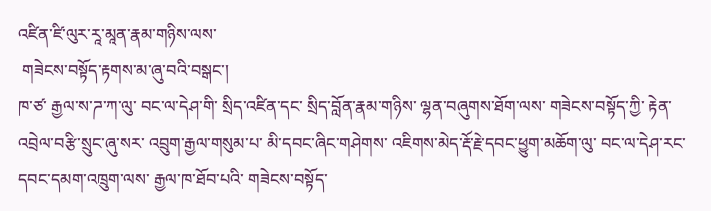འཛིན་ཛི་ལུར་རཱ་མཱན་རྣམ་གཉིས་ལས་
 གཟེངས་བསྟོད་རྟགས་མ་ཞུ་བའི་བསྒང་།
ཁ་ཙ་ རྒྱལ་ས་ཌ་ཀ་ལུ་ བང་ལ་དེཤ་གི་ སྲིད་འཛིན་དང་ སྲིད་བློན་རྣམ་གཉིས་ ལྷན་བཞུགས་ཐོག་ལས་ གཟེངས་བསྟོད་ཀྱི་ རྟེན་འབྲེལ་བརྩི་སྲུང་ཞུ་སར་ འབྲུག་རྒྱལ་གསུམ་པ་ མི་དབང་ཞིང་གཤེགས་ འཇིགས་མེད་རྡོ་རྗེ་དབང་ཕྱུག་མཆོག་ལུ་ བང་ལ་དེཤ་རང་དབང་དམག་འཁྲུག་ལས་ རྒྱལ་ཁ་ཐོབ་པའི་ གཟེངས་བསྟོད་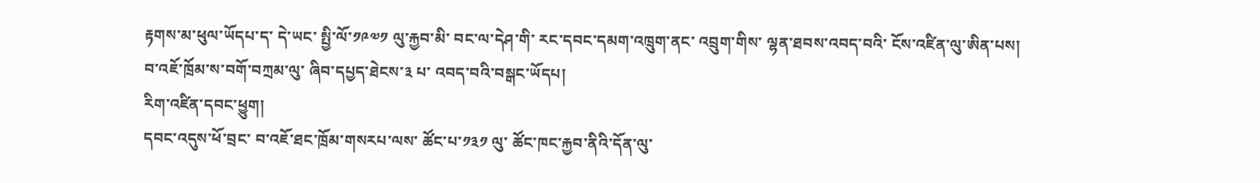རྟགས་མ་ཕུལ་ཡོདཔ་ད་ དེ་ཡང་ སྤྱི་ལོ་༡༩༧༡ ལུ་རྐྱབ་མི་ བང་ལ་དེཤ་གི་ རང་དབང་དམག་འཁྲུག་ནང་ འབྲུག་གིས་ ལྷན་ཐབས་འབད་བའི་ ངོས་འཛིན་ལུ་ཨིན་པས།
བ་འཇོ་ཁྲོམ་ས་བགོ་བཀྲམ་ལུ་ ཞིབ་དཔྱད་ཐེངས་༣ པ་ འབད་བའི་བསྒང་ཡོདཔ།
རིག་འཛིན་དབང་ཕྱུག།
དབང་འདུས་ཕོ་བྲང་ བ་འཇོ་ཐང་ཁྲོམ་གསརཔ་ལས་ ཚོང་པ་༡༣༡ ལུ་ ཚོང་ཁང་རྐྱབ་ནིའི་དོན་ལུ་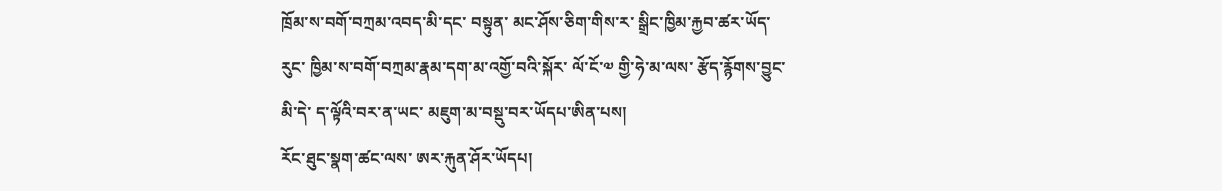ཁྲོམ་ས་བགོ་བཀྲམ་འབད་མི་དང་ བསྟུན་ མང་ཤོས་ཅིག་གིས་ར་ སྒྲིང་ཁྱིམ་རྐྱབ་ཚར་ཡོད་རུང་ ཁྱིམ་ས་བགོ་བཀྲམ་རྣམ་དག་མ་འགྱོ་བའི་སྐོར་ ལོ་ངོ་༧ གྱི་ཧེ་མ་ལས་ རྩོད་རྙོགས་བྱུང་མི་དེ་ ད་ལྟོའི་བར་ན་ཡང་ མཇུག་མ་བསྡུ་བར་ཡོདཔ་ཨིན་པས།
རོང་ཐུང་སྣག་ཚང་ལས་ ཨར་རྐུན་ཤོར་ཡོདཔ།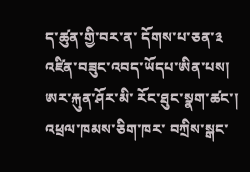ད་ཚུན་གྱི་བར་ན་ དོགས་པ་ཅན་༣ འཛིན་བཟུང་འབད་ཡོདཔ་ཨིན་པས།
ཨར་རྐུན་ཤོར་མི་ རོང་ཐུང་སྣག་ཚང་།
འཕྲལ་ཁམས་ཅིག་ཁར་ བཀྲིས་སྒང་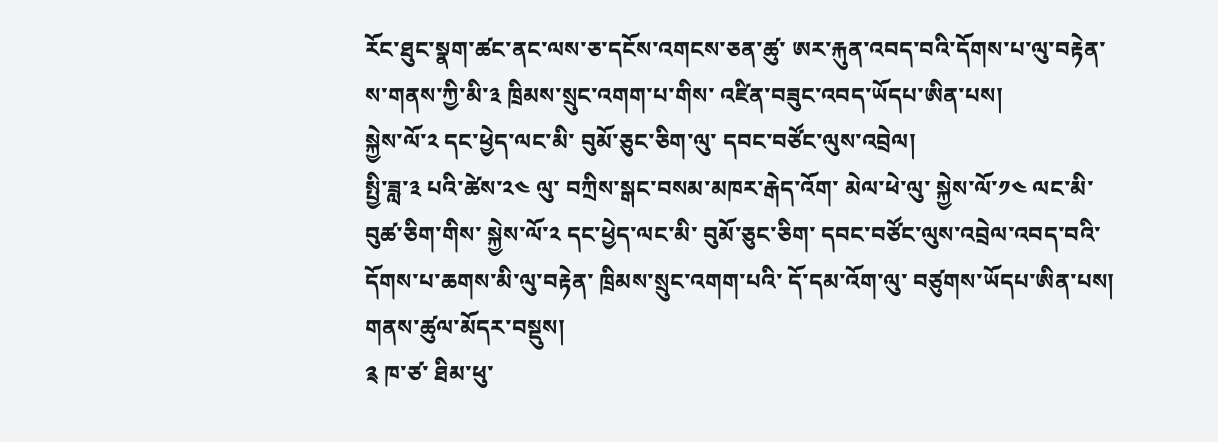རོང་ཐུང་སྣག་ཚང་ནང་ལས་ཅ་དངོས་འགངས་ཅན་ཚུ་ ཨར་རྐུན་འབད་བའི་དོགས་པ་ལུ་བརྟེན་ ས་གནས་ཀྱི་མི་༣ ཁྲིམས་སྲུང་འགག་པ་གིས་ འཛིན་བཟུང་འབད་ཡོདཔ་ཨིན་པས།
སྐྱེས་ལོ་༢ དང་ཕྱེད་ལང་མི་ བུམོ་ཅུང་ཅིག་ལུ་ དབང་བཙོང་ལུས་འབྲེལ།
སྤྱི་ཟླ་༣ པའི་ཚེས་༢༤ ལུ་ བཀྲིས་སྒང་བསམ་མཁར་རྒེད་འོག་ མེལ་ཕེ་ལུ་ སྐྱེས་ལོ་༡༤ ལང་མི་བུཚ་ཅིག་གིས་ སྐྱེས་ལོ་༢ དང་ཕྱེད་ལང་མི་ བུམོ་ཅུང་ཅིག་ དབང་བཙོང་ལུས་འབྲེལ་འབད་བའི་ དོགས་པ་ཆགས་མི་ལུ་བརྟེན་ ཁྲིམས་སྲུང་འགག་པའི་ དོ་དམ་འོག་ལུ་ བཙུགས་ཡོདཔ་ཨིན་པས།
གནས་ཚུལ་མོདར་བསྡུས།
༉ ཁ་ཙ་ ཐིམ་ཕུ་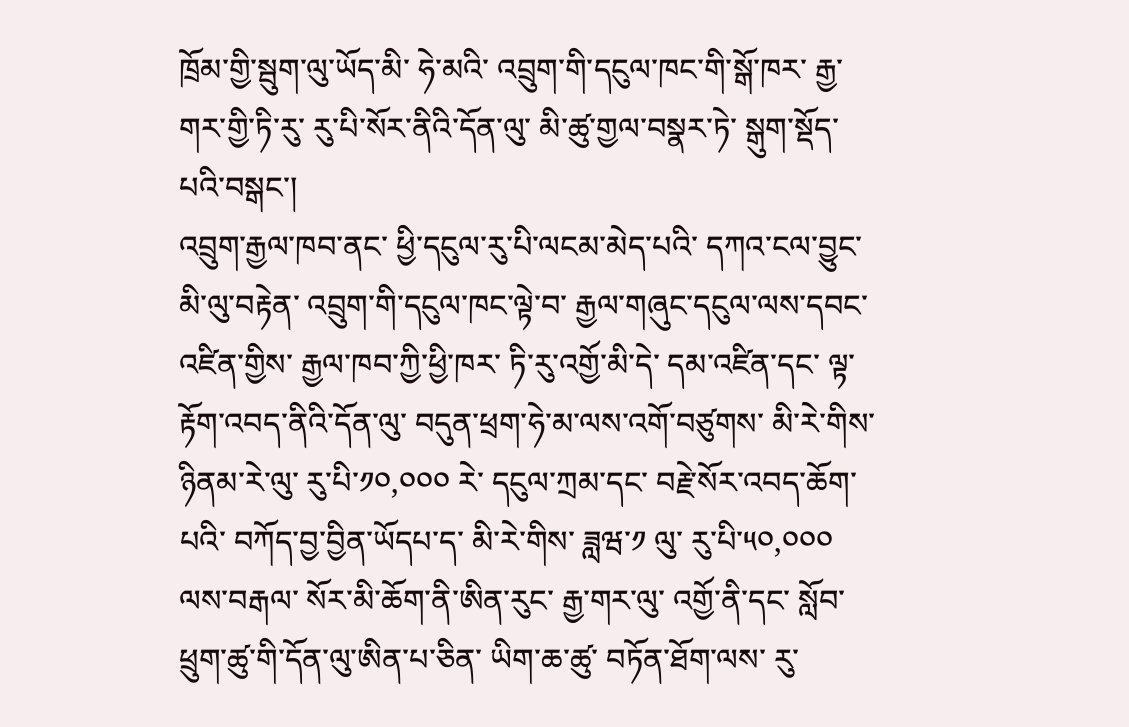ཁྲོམ་གྱི་སྦུག་ལུ་ཡོད་མི་ ཧེ་མའི་ འབྲུག་གི་དངུལ་ཁང་གི་སྒོ་ཁར་ རྒྱ་གར་གྱི་ཏི་རུ་ རུ་པི་སོར་ནིའི་དོན་ལུ་ མི་ཚུ་གྱལ་བསྣར་ཏེ་ སྒུག་སྡོད་པའི་བསྒང་།
འབྲུག་རྒྱལ་ཁབ་ནང་ ཕྱི་དངུལ་རུ་པི་ལངམ་མེད་པའི་ དཀའ་ངལ་བྱུང་མི་ལུ་བརྟེན་ འབྲུག་གི་དངུལ་ཁང་ལྟེ་བ་ རྒྱལ་གཞུང་དངུལ་ལས་དབང་འཛིན་གྱིས་ རྒྱལ་ཁབ་ཀྱི་ཕྱི་ཁར་ ཏི་རུ་འགྱོ་མི་དེ་ དམ་འཛིན་དང་ ལྟ་རྟོག་འབད་ནིའི་དོན་ལུ་ བདུན་ཕྲག་ཧེ་མ་ལས་འགོ་བཙུགས་ མི་རེ་གིས་ ཉིནམ་རེ་ལུ་ རུ་པི་༡༠,༠༠༠ རེ་ དངུལ་ཀྲམ་དང་ བརྗེ་སོར་འབད་ཆོག་པའི་ བཀོད་བྱ་བྱིན་ཡོདཔ་ད་ མི་རེ་གིས་ ཟླཝ་༡ ལུ་ རུ་པི་༥༠,༠༠༠ ལས་བརྒལ་ སོར་མི་ཆོག་ནི་ཨིན་རུང་ རྒྱ་གར་ལུ་ འགྱོ་ནི་དང་ སློབ་ཕྲུག་ཚུ་གི་དོན་ལུ་ཨིན་པ་ཅིན་ ཡིག་ཆ་ཚུ་ བཏོན་ཐོག་ལས་ རུ་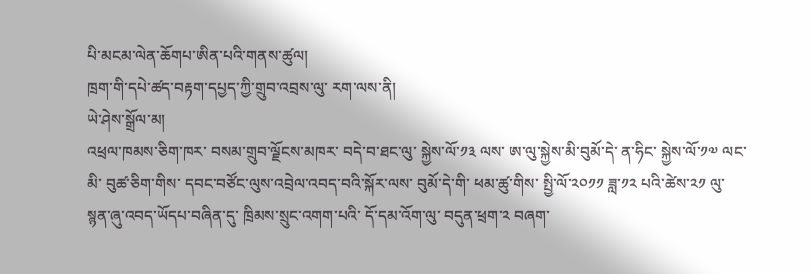པི་མངམ་ལེན་ཆོགཔ་ཨིན་པའི་གནས་ཚུལ།
ཁྲག་གི་དཔེ་ཚད་བརྟག་དཔྱད་ཀྱི་གྲུབ་འབྲས་ལུ་ རག་ལས་ནི།
ཡེ་ཤེས་སྒྲོལ་མ།
འཕྲལ་ཁམས་ཅིག་ཁར་ བསམ་གྲུབ་ལྗོངས་མཁར་ བདེ་བ་ཐང་ལུ་ སྐྱེས་ལོ་༡༣ ལས་ ཨ་ལུ་སྐྱེས་མི་བུམོ་དེ་ ན་ཧིང་ སྐྱེས་ལོ་༡༧ ལང་མི་ བུཚ་ཅིག་གིས་ དབང་བཙོང་ལུས་འབྲེལ་འབད་བའི་སྐོར་ལས་ བུམོ་དེ་གི་ ཕམ་ཚུ་གིས་ སྤྱི་ལོ་༢༠༡༡ ཟླ་༡༢ པའི་ཚེས་༢༡ ལུ་ སྙན་ཞུ་འབད་ཡོདཔ་བཞིན་དུ་ ཁྲིམས་སྲུང་འགག་པའི་ དོ་དམ་འོག་ལུ་ བདུན་ཕྲག་༢ བཞག་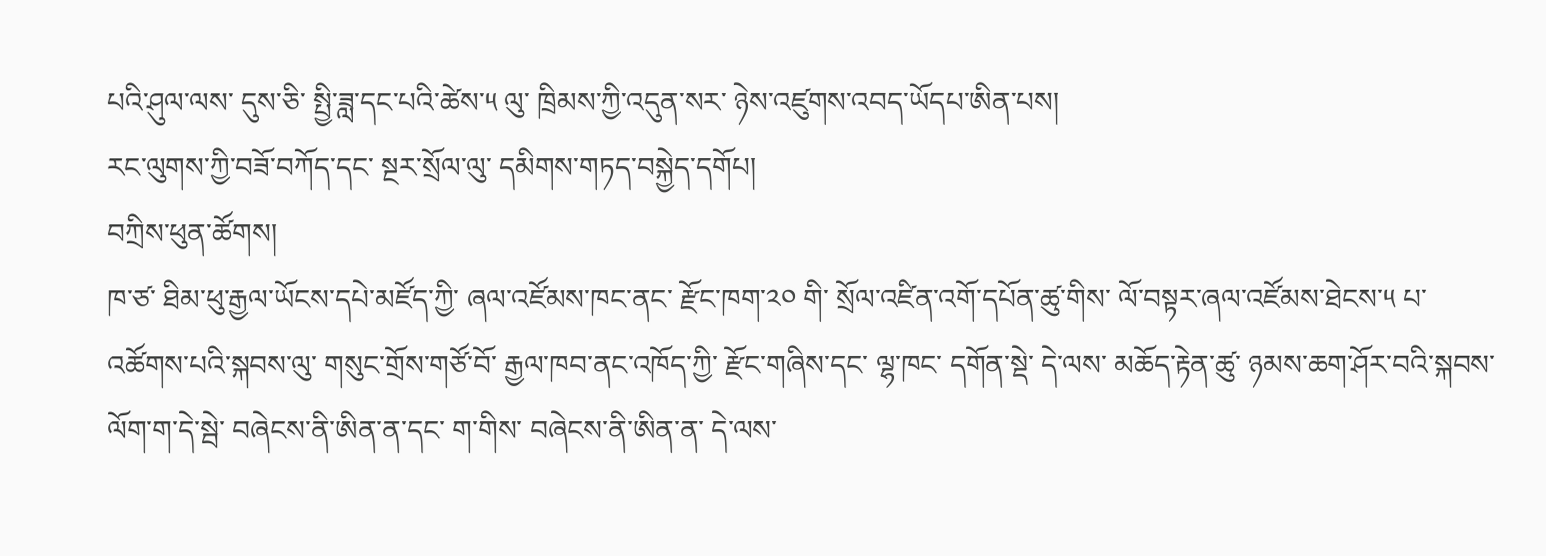པའི་ཤུལ་ལས་ དུས་ཅི་ སྤྱི་ཟླ་དང་པའི་ཚེས་༥ ལུ་ ཁྲིམས་ཀྱི་འདུན་སར་ ཉེས་འཛུགས་འབད་ཡོདཔ་ཨིན་པས།
རང་ལུགས་ཀྱི་བཟོ་བཀོད་དང་ སྔར་སྲོལ་ལུ་ དམིགས་གཏད་བསྐྱེད་དགོཔ།
བཀྲིས་ཕུན་ཚོགས།
ཁ་ཙ་ ཐིམ་ཕུ་རྒྱལ་ཡོངས་དཔེ་མཛོད་ཀྱི་ ཞལ་འཛོམས་ཁང་ནང་ རྫོང་ཁག་༢༠ གི་ སྲོལ་འཛིན་འགོ་དཔོན་ཚུ་གིས་ ལོ་བསྟར་ཞལ་འཛོམས་ཐེངས་༥ པ་ འཚོགས་པའི་སྐབས་ལུ་ གསུང་གྲོས་གཙོ་བོ་ རྒྱལ་ཁབ་ནང་འཁོད་ཀྱི་ རྫོང་གཞིས་དང་ ལྷ་ཁང་ དགོན་སྡེ་ དེ་ལས་ མཆོད་རྟེན་ཚུ་ ཉམས་ཆག་ཤོར་བའི་སྐབས་ ལོག་ག་དེ་སྦེ་ བཞེངས་ནི་ཨིན་ན་དང་ ག་གིས་ བཞེངས་ནི་ཨིན་ན་ དེ་ལས་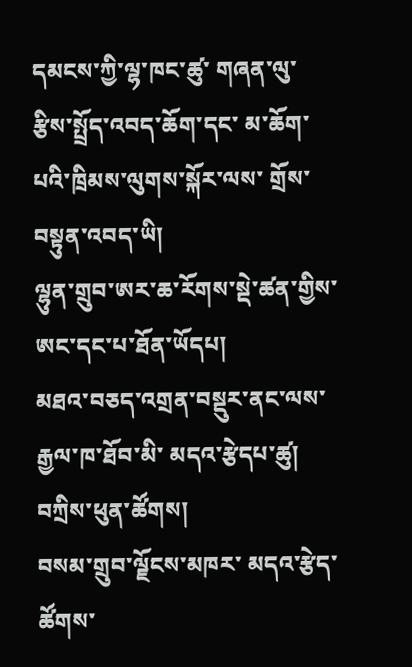དམངས་ཀྱི་ལྷ་ཁང་ཚུ་ གཞན་ལུ་ རྩིས་སྤྲོད་འབད་ཆོག་དང་ མ་ཆོག་པའི་ཁྲིམས་ལུགས་སྐོར་ལས་ གྲོས་བསྟུན་འབད་ཡི།
ལྷུན་གྲུབ་ཨར་ཆ་རོགས་སྡེ་ཚན་གྱིས་ ཨང་དང་པ་ཐོན་ཡོདཔ།
མཐའ་བཅད་འགྲན་བསྡུར་ནང་ལས་ རྒྱལ་ཁ་ཐོབ་མི་ མདའ་རྩེདཔ་ཚུ།
བཀྲིས་ཕུན་ཚོགས།
བསམ་གྲུབ་ལྗོངས་མཁར་ མདའ་རྩེད་ཚོགས་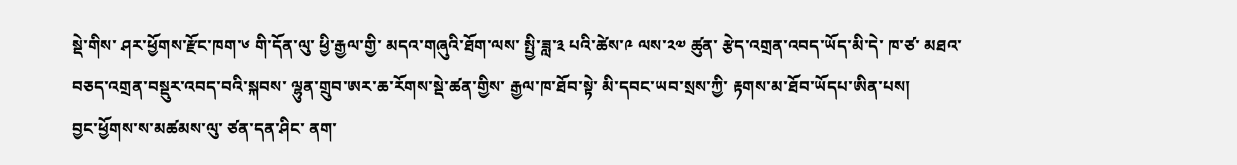སྡེ་གིས་ ཤར་ཕྱོགས་རྫོང་ཁག་༦ གི་དོན་ལུ་ ཕྱི་རྒྱལ་གྱི་ མདའ་གཞུའི་ཐོག་ལས་ སྤྱི་ཟླ་༣ པའི་ཚེས་༩ ལས་༢༧ ཚུན་ རྩེད་འགྲན་འབད་ཡོད་མི་དེ་ ཁ་ཙ་ མཐའ་བཅད་འགྲན་བསྡུར་འབད་བའི་སྐབས་ ལྷུན་གྲུབ་ཨར་ཆ་རོགས་སྡེ་ཚན་གྱིས་ རྒྱལ་ཁ་ཐོབ་སྟེ་ མི་དབང་ཡབ་སྲས་ཀྱི་ རྟགས་མ་ཐོབ་ཡོདཔ་ཨིན་པས།
བྱང་ཕྱོགས་ས་མཚམས་ལུ་ ཙན་དན་ཤིང་ ནག་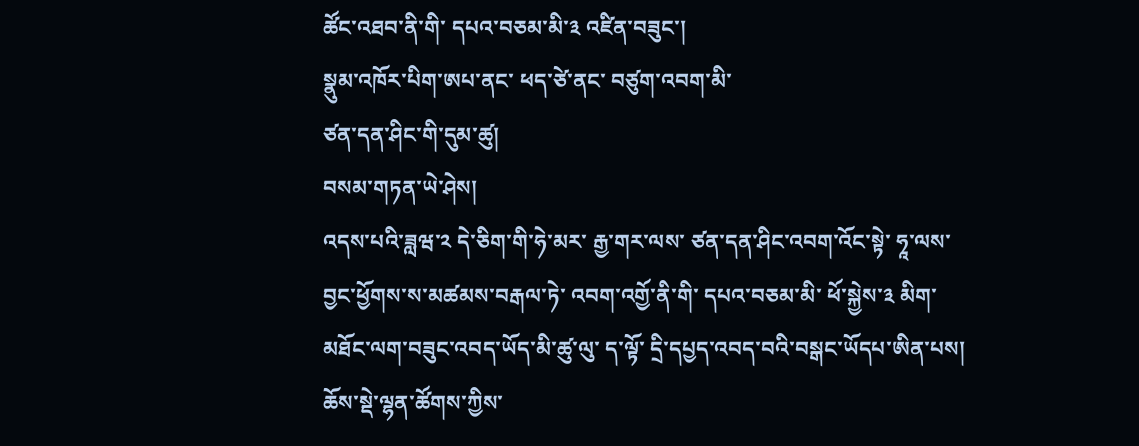ཚོང་འཐབ་ནི་གི་ དཔའ་བཅམ་མི་༣ འཛིན་བཟུང་།
སྣུམ་འཁོར་པིག་ཨཔ་ནང་ ཕད་ཙེ་ནང་ བཙུག་འབག་མི་
ཙན་དན་ཤིང་གི་དུམ་ཚུ།
བསམ་གཏན་ཡེ་ཤེས།
འདས་པའི་ཟླཝ་༢ དེ་ཅིག་གི་ཧེ་མར་ རྒྱ་གར་ལས་ ཙན་དན་ཤིང་འབག་འོང་སྟེ་ ཧཱ་ལས་ བྱང་ཕྱོགས་ས་མཚམས་བརྒལ་ཏེ་ འབག་འགྱོ་ནི་གི་ དཔའ་བཅམ་མི་ ཕོ་སྐྱེས་༣ མིག་མཐོང་ལག་བཟུང་འབད་ཡོད་མི་ཚུ་ལུ་ ད་ལྟོ་ དྲི་དཔྱད་འབད་བའི་བསྒང་ཡོདཔ་ཨིན་པས།
ཆོས་སྡེ་ལྷན་ཚོགས་ཀྱིས་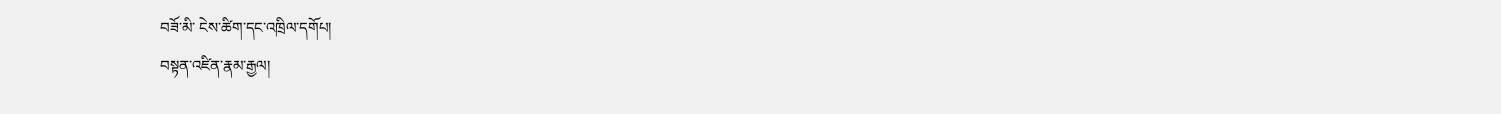བཟོ་མི་ ངེས་ཚིག་དང་འཁྲིལ་དགོཔ།
བསྟན་འཛིན་རྣམ་རྒྱལ།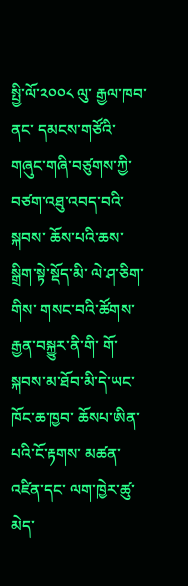སྤྱི་ལོ་༢༠༠༨ ལུ་ རྒྱལ་ཁབ་ནང་ དམངས་གཙོའི་གཞུང་གཞི་བཙུགས་ཀྱི་ བཙག་འཐུ་འབད་བའི་སྐབས་ ཆོས་པའི་ཆས་སྒྲིག་སྟེ་སྡོད་མི་ ལེ་ཤ་ཅིག་གིས་ གསང་བའི་ཚོགས་རྒྱན་བསྐྱུར་ནི་གི་ གོ་སྐབས་མ་ཐོབ་མི་དེ་ཡང་ ཁོང་ཆ་ཁྱབ་ ཆོསཔ་ཨིན་པའི་ངོ་རྟགས་ མཚན་འཛིན་དང་ ལག་ཁྱེར་ཚུ་མེད་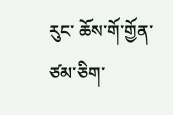རུང་ ཆོས་གོ་གྱོན་ཙམ་ཅིག་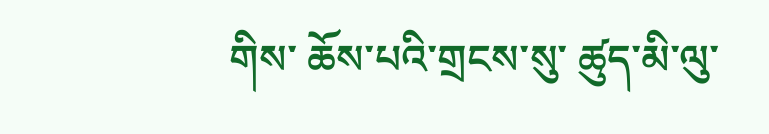གིས་ ཆོས་པའི་གྲངས་སུ་ ཚུད་མི་ལུ་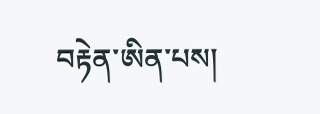བརྟེན་ཨིན་པས།